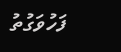ފަހުވަގުތު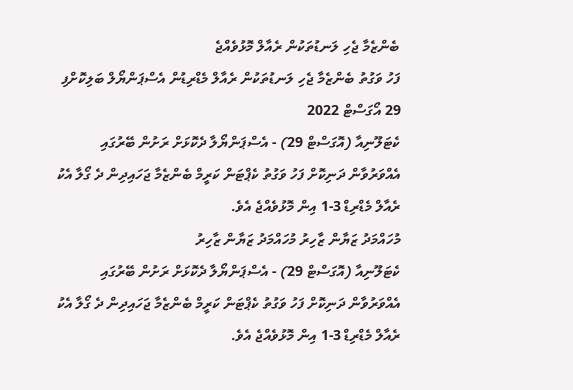ބެންޒެމާ ޖެހި ލަނޑުތަކުން ރެއާލް މޮޅުވެއްޖެ
ފަހު ވަގުތު ބެންޒެމާ ޖެހި ލަނޑުތަކުން ރެއާލް މެޑްރިޑުން އެސްޕަންޔޯލް ބަލިކޮށްފި
29 އޯގަސްޓް 2022
ކެޓަލޫނިއާ (އޮގަސްޓް 29) - އެސްޕަންޔޯލާ ދެކޮޅަށް ރަށުން ބޭރުގައި އެއްވަރުވާން ދަނިކޮށް ފަހު ވަގުތު ކެޕްޓަން ކަރީމް ބެންޒެމާ ޖަހައިދިން ދެ ގޯލާ އެކު ރެއާލް މެޑްރިޑް 3-1 އިން މޮޅުވެއްޖެ އެވެ.
މުހައްމަދު ޒަޔާން ޒާހިރު މުހައްމަދު ޒަޔާން ޒާހިރު
ކެޓަލޫނިއާ (އޮގަސްޓް 29) - އެސްޕަންޔޯލާ ދެކޮޅަށް ރަށުން ބޭރުގައި އެއްވަރުވާން ދަނިކޮށް ފަހު ވަގުތު ކެޕްޓަން ކަރީމް ބެންޒެމާ ޖަހައިދިން ދެ ގޯލާ އެކު ރެއާލް މެޑްރިޑް 3-1 އިން މޮޅުވެއްޖެ އެވެ.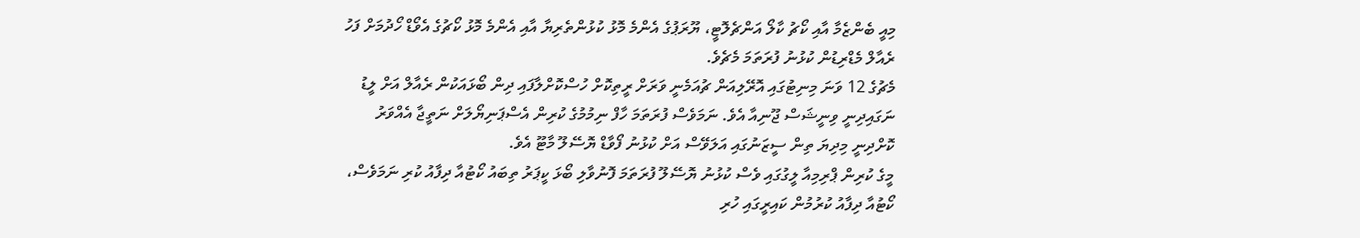މިއީ ބެންޒެމާ އާއި ކޯޗު ކާލޯ އަންޗެލޮޓީ، ޔޫރަޕުގެ އެންމެ މޮޅު ކުޅުންތެރިޔާ އާއި އެންމެ މޮޅު ކޯޗުގެ އެވޯޑް ހޯދުމަށް ފަހު ރެއާލް މެޑްރިޑުން ކުޅުނު ފުރަތަމަ މެޗެވެ.
މެޗުގެ 12 ވަނަ މިނިޓުގައި އޮރޭލިއަން ޗުއަމެނީ ވަރަށް ރީތިކޮށް ހުސްކޮށްލާފައި ދިން ބޯޅައަކުން ރެއާލް އަށް ލީޑު ނަގައިދިނީ ވިނީޝަސް ޖޫނިއާ އެވެ. ނަމަވެސް ފުރަތަމަ ހާފް ނިމުމުގެ ކުރިން އެސްޕަނިޔޯލަށް ނަތީޖާ އެއްވަރު ކޮށްދިނީ މިދިޔަ ތިން ސީޒަނުގައި އަލަވޭސް އަށް ކުޅުނު ފޯވާޑް ޔޮސޭލޫ މާޓޫ އެވެ.
މީގެ ކުރިން ޕްރިމިއާ ލީގުގައި ވެސް ކުޅުނު ޔޮސޭލޫ ފުރަތަމަ ފޮނުވާލި ބޯޅަ ކީޕަރު ތިބައު ކޯޓުއާ ދިފާއު ކުރި ނަމަވެސް، ކޯޓުއާ ދިފާއު ކުރުމުން ކައިރީގައި ހުރި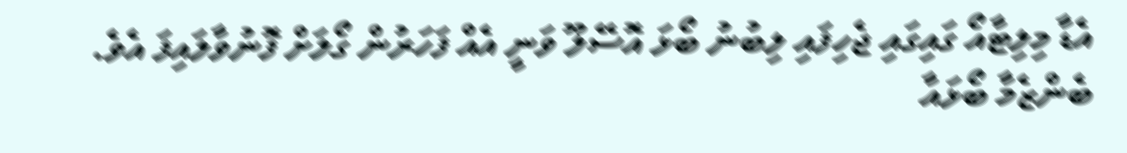އެޑާ މިލިޓާއޯ ގައިގައި ޖެހިފައި ލިބުނު ބޯޅަ އޮސޭލޫ ވަނީ އެއް ފަހަރުން ގޯލަށް ފޮނުވާލައިފަ އެވެ.
ބެންޒެމާ ބޯޅައާ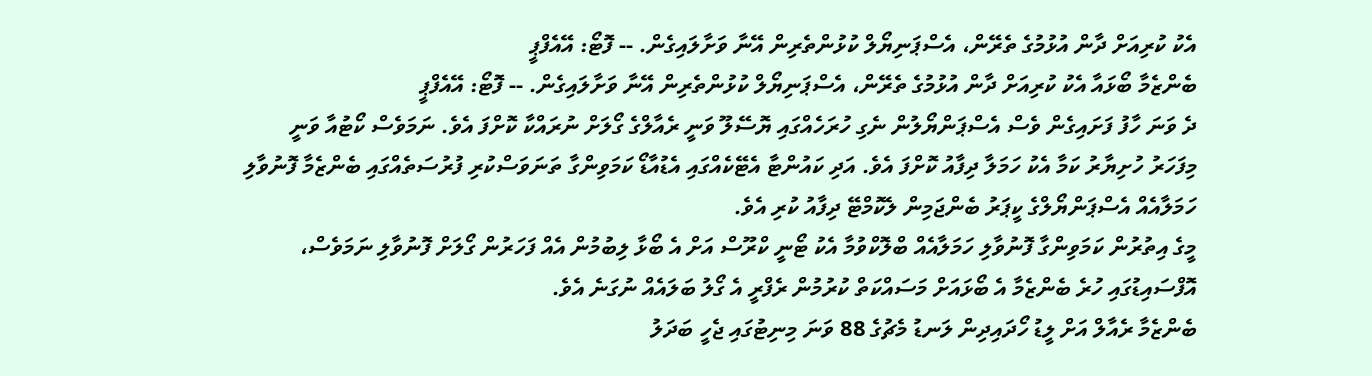އެކު ކުރިއަށް ދާން އުޅުމުގެ ތެރޭން، އެސްޕަނިޔޯލް ކުޅުންތެރިން އޭނާ ވަށާލައިގެން. -- ފޮޓޯ: އޭއެފްޕީ
ބެންޒެމާ ބޯޅައާ އެކު ކުރިއަށް ދާން އުޅުމުގެ ތެރޭން، އެސްޕަނިޔޯލް ކުޅުންތެރިން އޭނާ ވަށާލައިގެން. -- ފޮޓޯ: އޭއެފްޕީ
ދެ ވަނަ ހާފު ފަށައިގެން ވެސް އެސްޕަންޔޯލުން ނެގި ހުރަހެއްގައި ޔޮސޭލޫ ވަނީ ރެއާލްގެ ގޯލަށް ނުރައްކާ ކޮށްފަ އެވެ. ނަމަވެސް ކޯޓުއާ ވަނީ މިފަހަރު ހުށިޔާރު ކަމާ އެކު ހަމަލާ ދިފާއު ކޮށްފަ އެވެ. އަދި ކައުންޓާ އެޓޭކެއްގައި އެޑުއާޑޯ ކަމަވިންގާ ތަނަވަސްކުރި ފުރުސަތެއްގައި ބެންޒެމާ ފޮނުވާލި ހަމަލާއެއް އެސްޕަންޔޯލްގެ ކީޕަރު ބެންޖަމިން ލެކޮމްޓޭ ދިފާއު ކުރި އެވެ.
މީގެ އިތުރުން ކަމަވިންގާ ފޮނުވާލި ހަމަލާއެއް ބްލޮކްވުމާ އެކު ޓޯނީ ކްރޫސް އަށް އެ ބޯޅާ ލިބުމުން އެއް ފަހަރުން ގޯލަށް ފޮނުވާލި ނަމަވެސް، އޮފްސައިޑުގައި ހުރެ ބެންޒެމާ އެ ބޯޅައަށް މަސައްކަތް ކުރުމުން ރެފްރީ އެ ގޯލު ބަލައެއް ނުގަނެ އެވެ.
ބެންޒެމާ ރެއާލް އަށް ލީޑު ހޯދައިދިން ލަނޑު މެޗުގެ 88 ވަނަ މިނިޓުގައި ޖެހީ ބަދަލު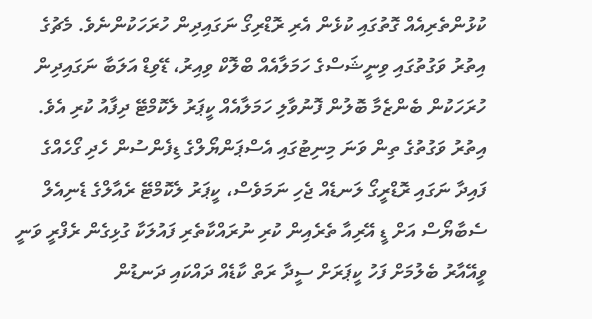ކުޅުންތެރިއެއް ގޮތުގައި ކުޅެން އެރި ރޮޑްރިގޯ ނަގައިދިން ހުރަހަކުންނެވެ. މެޗުގެ އިތުރު ވަގުތުގައި ވިނީޝަސްގެ ހަމަލާއެއް ބްލޮކް ވިއިރު، ޑޭވިޑް އަލަބާ ނަގައިދިން ހުރަހަކުން ބެންޒެމާ ބޮލުން ފޮނުވާލި ހަމަލާއެއް ކީޕަރު ލެކޮމްޓޭ ދިފާއު ކުރި އެވެ.
އިތުރު ވަގުތުގެ ތިން ވަނަ މިނިޓުގައި އެސްޕަންޔޯލްގެ ޑިފެންސުން ހެދި ގޯހެއްގެ ފައިދާ ނަގައި ރޮޑްރީގޯ ލަނޑެއް ޖެހި ނަމަވެސް، ކީޕަރު ލެކޮމްޓޭ ރެއާލްގެ ޑެނިއެލް ސެބާޔޯސް އަށް ޑީ އޭރިއާ ތެރެއިން ކުރި ނުރައްކާތެރި ފައުލަކާ ގުޅިގެން ރެފްރީ ވަނީ ވީއޭއާރު ބެލުމަށް ފަހު ކީޕަރަށް ސީދާ ރަތް ކާޑެއް ދައްކައި ދަނޑުން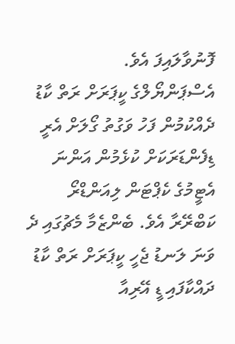ފޮނުވާލައިފަ އެވެ.
އެސްޕަންޔޯލްގެ ކީޕަރަށް ރަތް ކާޑު ދެއްކުމުން ފަހު ވަގުތު ގޯލަށް އެރީ ޑިފެންޑަރަކަށް ކުޅެމުން އަންނަ އެޓީމުގެ ކެޕްޓަން ލިއަންޑްރޯ ކަބްރޭރާ އެވެ. ބެންޒެމާ މެޗުގައި ދެ ވަނަ ލަނޑު ޖެހީ ކީޕަރަށް ރަތް ކާޑު ދައްކާފައި ޑީ އޭރިއާ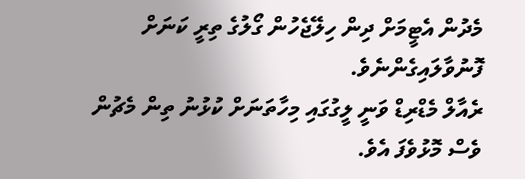މެދުން އެޓީމަށް ދިން ހިލޭޖެހުން ގޯލުގެ ތިރީ ކަނަށް ފޮނުވާލައިގެންނެވެ.
ރެއާލް މެޑްރިޑް ވަނީ ލީގުގައި މިހާތަނަށް ކުޅުނު ތިން މެޗުން ވެސް މޮޅުވެފަ އެވެ.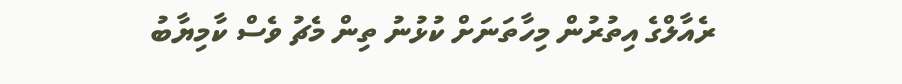ރެއާލްގެ އިތުރުން މިހާތަނަށް ކުޅުނު ތިން މެޗު ވެސް ކާމިޔާބު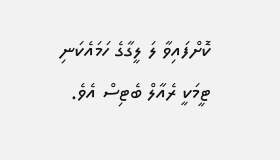ކޮށްފައިވާ ލަ ލީގާގެ ހަމައެކަނި ޓީމަކީ ރެއާލް ބެޓިސް އެވެ.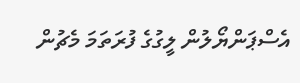އެސްޕަންޔޯލުން ލީގުގެ ފުރަތަމަ މެޗުން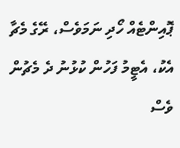ޕޮއިންޓެއް ހޯދި ނަމަވެސް، ރޭގެ މެޗާ އެކު، އެޓީމު ފަހުން ކުޅުނު ދެ މެޗުން ވެސް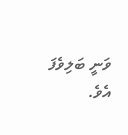ވަނީ ބަލިވެފަ އެވެ.